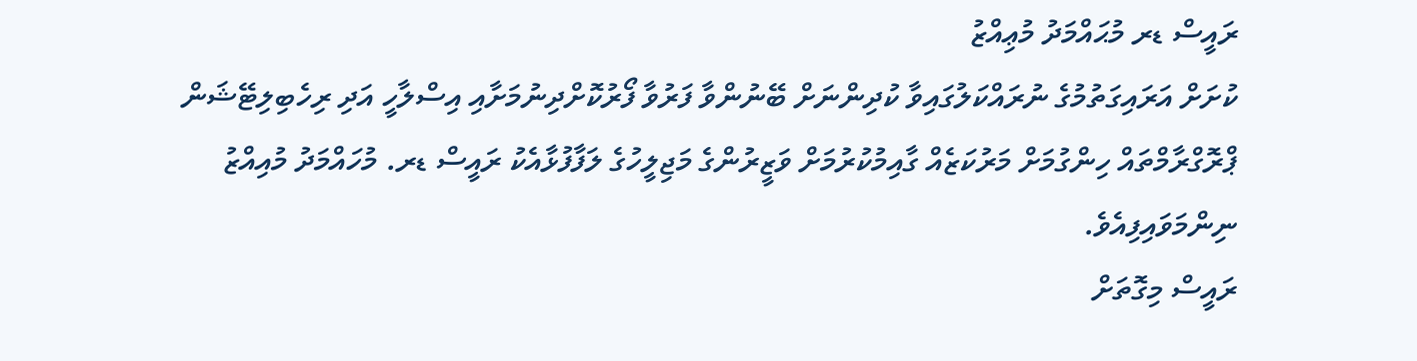ރައީސް ޑރ މުޙައްމަދު މުޢިއްޒު
ކުށަށް އަރައިގަތުމުގެ ނުރައްކަލުގައިވާ ކުދިންނަށް ބޭނުންވާ ފަރުވާ ފޯރުކޮށްދިނުމަށާއި އިސްލާހީ އަދި ރިހެބިލިޓޭޝަން ޕްރޮގްރާމްތައް ހިންގުމަށް މަރުކަޒެއް ގާއިމުކުރުމަށް ވަޒީރުންގެ މަޖިލީހުގެ ލަފާފުޅާއެކު ރައީސް ޑރ. މުހައްމަދު މުއިއްޒު ނިންމަވައިފިއެވެ.
ރައީސް މިގޮތަށް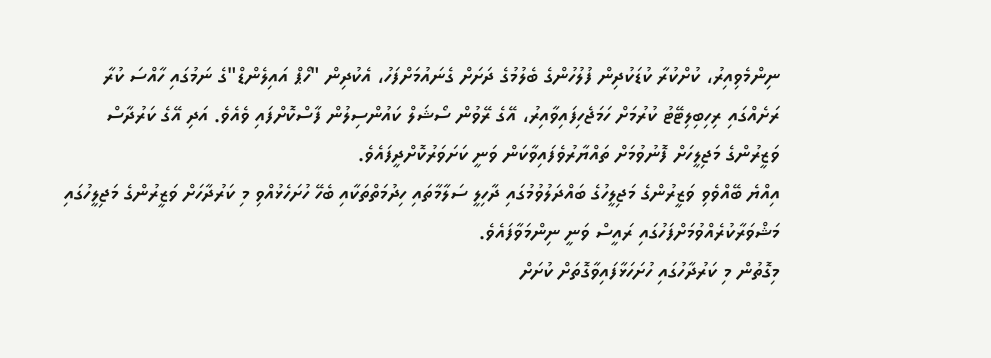ނިންމެވިއިރު، ކުށްކުރާ ކުޑަކުދިން ފުލުހުންގެ ބެލުމުގެ ދަށަށް ގެނައުމަށްފަހު، އެކުދިން "ހޯޕް އައިލެންޑް"ގެ ނަމުގައި ހާއްސަ ކުރާ ރަށެއްގައި ރިހިބިލިޓޭޓު ކުރުމަށް ހަމަޖެހިފައިވާއިރު، އޭގެ ރޭވުން ސޯޝަލް ކައުންސިލުން ފާސްކޮށްފައި ވެއެވެ. އަދި އޭގެ ކަރުދާސް ވަޒީރުންގެ މަޖިލީހަށް ފޮނުވުމަށް ތައްޔާރުވެފައިވާކަން ވަނީ ކަށަވަރުކޮށްދީފައެވެ.
އިއްޔެ ބޭއްވެވި ވަޒީރުންގެ މަޖިލީހުގެ ބައްދަލުވުމުގައި ދާހިލީ ސަލާމާތައި ހިދުމަތްތަކާއި ބެހޭ ހުށަހެޅުއްވި މި ކަރުދާހަށް ވަޒީރުންގެ މަޖިލީހުގައި މަޝްވަރާކުރެއްވުމަށްފަހުގައި ރައީސް ވަނީ ނިންމަވާފައެވެ.
މިގޮތުން މި ކަރުދާހުގައި ހުށަހަޅާފައިވާގޮތަށް ކުށަށް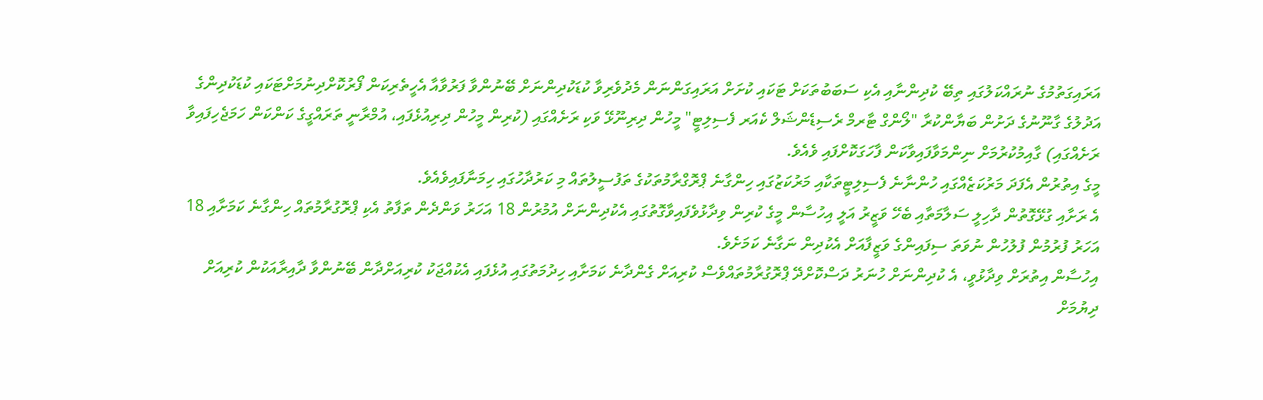އަރައިގަތުމުގެ ނުރައްކަލުގައި ތިބޭ ކުދިންނާއި އެކި ސަބަބުތަކަށް ޓަކައި ކުށަށް އަރައިގަންނަން މެދުވެރިވާ ކުޑަކުދިންނަށް ބޭނުންވާ ފަރުވާއާ އެހީތެރިކަން ފޯރުކޮށްދިނުމަށްޓަކައި ކުޑަކުދިންގެ އަދުލުގެ ގާނޫނުގެ ދަށުން ބަޔާންކުރާ "ލޯންގް ޓާރމް ރެސިޑެންޝަލް ކެއަރ ފެސިލިޓީ" މީހުން ދިރިނޫޅޭ ވަކި ރަށެއްގައި (ކުރިން މީހުން ދިރިއުޅެފައި، އުމްރާނީ ތަރައްގީގެ ކަންކަން ހަމަޖެހިފައިވާ ރަށެއްގައި) ގާއިމުކުރުމަށް ނިންމަވާފައިވާކަން ފާހަގަކޮށްފައި ވެއެވެ.
މީގެ އިތުރުން އެފަދަ މަރުކަޒެއްގައި ހުންނާނެ ފެސިލިޓީތަކާއި މަރުކަޒުގައި ހިންގާނެ ޕްރޮގްރާމުތަކުގެ ތަފުސީލުތައް މި ކަރުދާހުގައި ހިމަނާފައިވެއެވެ.
އެ ރަށާއި ގުޅޭގޮތުން ދާހިލީ ސަލާމަތާއި ބެހޭ ވަޒީރު އަލީ އިހުސާން މީގެ ކުރިން ވިދާޅުވެފައިވާގޮތުގައި އެކުދިންނަށް އުމުރުން 18 އަހަރު ވަންދެން ތަފާތު އެކި ޕްރޮގުރާމުތައް ހިންގާނެ ކަމަށާއި 18 އަހަރު ފުރުމުން ފުލުހުން ނުވަތަ ސިފައިންގެ ވަޒީފާއަށް އެކުދިން ނަގާނެ ކަމަށެވެ.
އިހުސާން އިތުރަށް ވިދާޅުވީ، އެ ކުދިންނަށް ހުނަރު ދަސްކޮށްދޭ ޕްރޮގުރާމުތައްވެސް ކުރިއަށް ގެންދާނެ ކަމަށާއި ހިދުމަތުގައި އުޅެފައި އެކުއްޖަކު ކުރިއަށްދާން ބޭނުންވާ ދާއިރާއަކުން ކުރިއަށް ދިޔުމަށް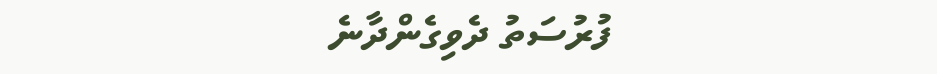ފުރުސަތު ދެވިގެންދާނެ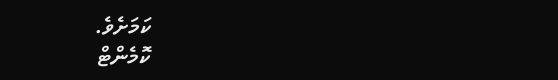ކަމަށެވެ.
ކޮމެންޓް